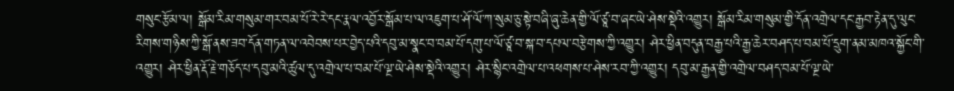གསུང་རྩོམ་ལ། སྒོམ་རིམ་གསུམ་གར་བམ་པོ་རེ་རེ་དང་རྣལ་འབྱོར་སྒོམ་པ་ལ་འཇུག་པ་ཤོ་ལོ་ཀ་སུམ་ཅུ་སྟེ་བཞི་ཞུ་ཆེན་གྱི་ལོ་ཙཱ་བ་ཞང་ཡེ་ཤེས་སྡེའི་འགྱུར། སྒོམ་རིམ་གསུམ་གྱི་དོན་འགྲེལ་དང་རྒྱབ་རྟེན་དུ་ལུང་རིགས་གཉིས་ཀྱི་སྒོ་ནས་ཟབ་དོན་གཏན་ལ་འབེབས་པར་བྱེད་པའི་དབུ་མ་སྣང་བ་བམ་པོ་དགུ་པ་ལོ་ཙཱ་བ་སྐ་བ་དཔལ་བརྩེགས་ཀྱི་འགྱུར། ཤེར་ཕྱིན་བདུན་བརྒྱ་པའི་རྒྱ་ཆེར་བཤད་པ་བམ་པོ་དྲུག་ནམ་མཁའ་སྐྱོང་གི་འགྱུར། ཤེར་ཕྱིན་རྡོ་རྗེ་གཅོད་པ་དབུ་མའི་ཚུལ་དུ་འགྲེལ་པ་བམ་པོ་ལྔ་ཡེ་ཤེས་སྡེའི་འགྱུར། ཤེར་སྙིང་འགྲེལ་པ་འཕགས་པ་ཤེས་རབ་ཀྱི་འགྱུར། དབུ་མ་རྒྱན་གྱི་འགྲེལ་བཤད་བམ་པོ་ལྔ་ཡེ་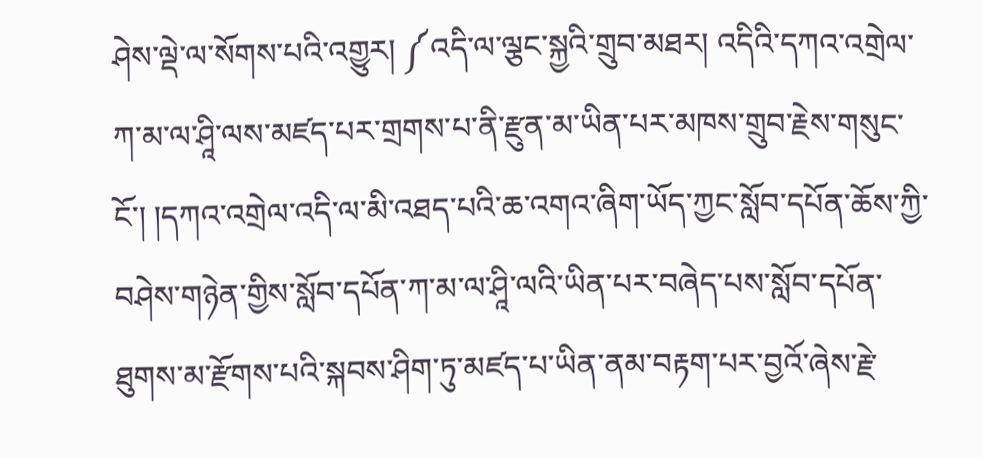ཤེས་ལྡེ་ལ་སོགས་པའི་འགྱུར། ༼འདི་ལ་ལྕང་སྐྱའི་གྲུབ་མཐར། འདིའི་དཀའ་འགྲེལ་ཀ་མ་ལ་ཤཱི་ལས་མཛད་པར་གྲགས་པ་ནི་རྫུན་མ་ཡིན་པར་མཁས་གྲུབ་རྗེས་གསུང་ངོ་། །དཀའ་འགྲེལ་འདི་ལ་མི་འཐད་པའི་ཆ་འགའ་ཞིག་ཡོད་ཀྱང་སློབ་དཔོན་ཆོས་ཀྱི་བཤེས་གཉེན་གྱིས་སློབ་དཔོན་ཀ་མ་ལ་ཤཱི་ལའི་ཡིན་པར་བཞེད་པས་སློབ་དཔོན་ཐུགས་མ་རྫོགས་པའི་སྐབས་ཤིག་ཏུ་མཛད་པ་ཡིན་ནམ་བརྟག་པར་བྱའོ་ཞེས་རྗེ་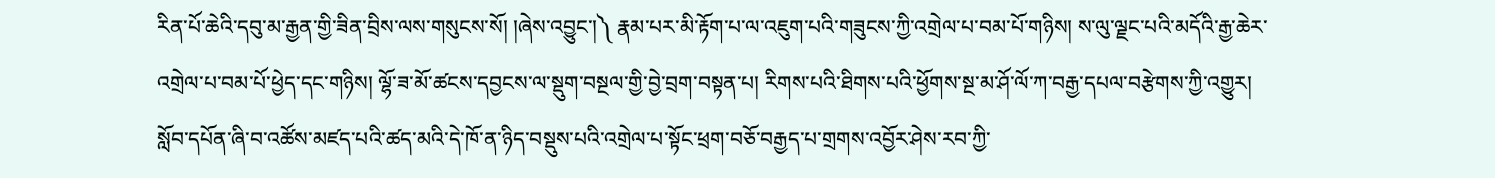རིན་པོ་ཆེའི་དབུ་མ་རྒྱན་གྱི་ཟིན་བྲིས་ལས་གསུངས་སོ། །ཞེས་འབྱུང་།༽ རྣམ་པར་མི་རྟོག་པ་ལ་འཇུག་པའི་གཟུངས་ཀྱི་འགྲེལ་པ་བམ་པོ་གཉིས། ས་ལུ་ལྗང་པའི་མདོའི་རྒྱ་ཆེར་འགྲེལ་པ་བམ་པོ་ཕྱེད་དང་གཉིས། ལྷོ་ཟ་མོ་ཚངས་དབྱངས་ལ་སྡུག་བསྔལ་གྱི་བྱེ་བྲག་བསྟན་པ། རིགས་པའི་ཐིགས་པའི་ཕྱོགས་སྔ་མ་ཤོ་ལོ་ཀ་བརྒྱ་དཔལ་བརྩེགས་ཀྱི་འགྱུར། སློབ་དཔོན་ཞི་བ་འཚོས་མཛད་པའི་ཚད་མའི་དེ་ཁོ་ན་ཉིད་བསྡུས་པའི་འགྲེལ་པ་སྟོང་ཕྲག་བཅོ་བརྒྱད་པ་གྲགས་འབྱོར་ཤེས་རབ་ཀྱི་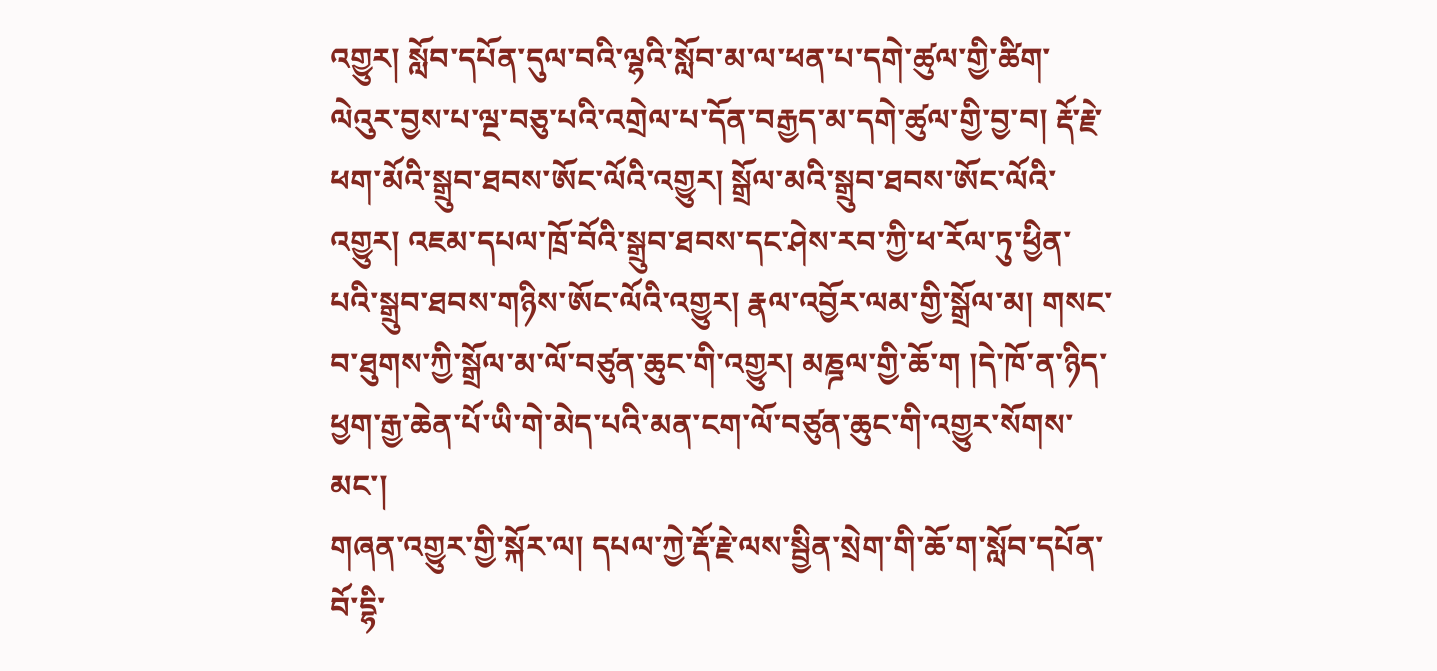འགྱུར། སློབ་དཔོན་དུལ་བའི་ལྷའི་སློབ་མ་ལ་ཕན་པ་དགེ་ཚུལ་གྱི་ཚིག་ལེའུར་བྱས་པ་ལྔ་བཅུ་པའི་འགྲེལ་པ་དོན་བརྒྱད་མ་དགེ་ཚུལ་གྱི་བྱ་བ། རྡོ་རྗེ་ཕག་མོའི་སྒྲུབ་ཐབས་ཨོང་ལོའི་འགྱུར། སྒྲོལ་མའི་སྒྲུབ་ཐབས་ཨོང་ལོའི་འགྱུར། འཇམ་དཔལ་ཁྲོ་བོའི་སྒྲུབ་ཐབས་དང་ཤེས་རབ་ཀྱི་ཕ་རོལ་ཏུ་ཕྱིན་པའི་སྒྲུབ་ཐབས་གཉིས་ཨོང་ལོའི་འགྱུར། རྣལ་འབྱོར་ལམ་གྱི་སྒྲོལ་མ། གསང་བ་ཐུགས་ཀྱི་སྒྲོལ་མ་ལོ་བཙུན་ཆུང་གི་འགྱུར། མཎྜལ་གྱི་ཆོ་ག །དེ་ཁོ་ན་ཉིད་ཕྱག་རྒྱ་ཆེན་པོ་ཡི་གེ་མེད་པའི་མན་ངག་ལོ་བཙུན་ཆུང་གི་འགྱུར་སོགས་མང་།
གཞན་འགྱུར་གྱི་སྐོར་ལ། དཔལ་ཀྱེ་རྡོ་རྗེ་ལས་སྦྱིན་སྲེག་གི་ཆོ་ག་སློབ་དཔོན་བོ་དྷི་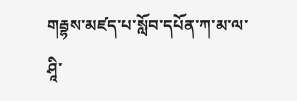གརྦྷས་མཛད་པ་སློབ་དཔོན་ཀ་མ་ལ་ཤཱི་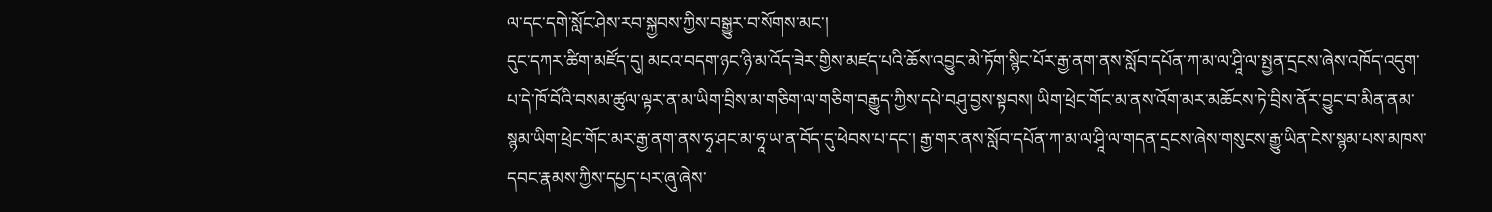ལ་དང་དགེ་སློང་ཤེས་རབ་སྐྱབས་ཀྱིས་བསྒྱུར་བ་སོགས་མང་།
དུང་དཀར་ཚིག་མཛོད་དུ། མངའ་བདག་ཉང་ཉི་མ་འོད་ཟེར་གྱིས་མཛད་པའི་ཆོས་འབྱུང་མེ་ཏོག་སྙིང་པོར་རྒྱ་ནག་ནས་སློབ་དཔོན་ཀ་མ་ལ་ཤཱི་ལ་སྤྱན་དྲངས་ཞེས་འཁོད་འདུག་པ་དེ་ཁོ་བོའི་བསམ་ཚུལ་ལྟར་ན་མ་ཡིག་བྲིས་མ་གཅིག་ལ་གཅིག་བརྒྱུད་ཀྱིས་དཔེ་བཤུ་བྱས་སྟབས། ཡིག་ཕྲེང་གོང་མ་ནས་འོག་མར་མཆོངས་ཏེ་བྲིས་ནོར་བྱུང་བ་མིན་ནམ་སྙམ་ཡིག་ཕྲེང་གོང་མར་རྒྱ་ནག་ནས་ཧྭ་ཤང་མ་ཧཱ་ཡ་ན་བོད་དུ་ཕེབས་པ་དང་། རྒྱ་གར་ནས་སློབ་དཔོན་ཀ་མ་ལ་ཤཱི་ལ་གདན་དྲངས་ཞེས་གསུངས་རྒྱུ་ཡིན་ངེས་སྙམ་པས་མཁས་དབང་རྣམས་ཀྱིས་དཔྱད་པར་ཞུ་ཞེས་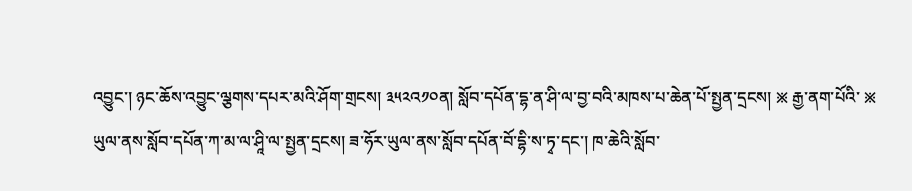འབྱུང་། ཉང་ཆོས་འབྱུང་ལྕགས་དཔར་མའི་ཤོག་གྲངས། ༣༥༢འ༡༠ན། སློབ་དཔོན་དྷ་ན་ཤི་ལ་བྱ་བའི་མཁས་པ་ཆེན་པོ་སྤྱན་དྲངས། ྿ རྒྱ་ནག་པོའི་ ྿ ཡུལ་ནས་སློབ་དཔོན་ཀ་མ་ལ་ཤཱི་ལ་སྤྱན་དྲངས། ཟ་ཧོར་ཡུལ་ནས་སློབ་དཔོན་བོ་དྷི་ས་ཏྭ་དང་། ཁ་ཆེའི་སློབ་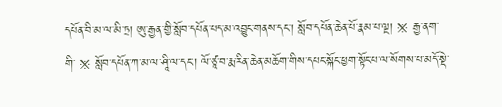དཔོན་བི་མ་ལ་མི་ཏྲ། ཨུ་རྒྱན་གྱི་སློབ་དཔོན་པད་མ་འབྱུང་གནས་དང་། སློབ་དཔོན་ཆེན་པོ་རྣམ་པ་ལྔ། ྿ རྒྱ་ནག་གི་ ྿ སློབ་དཔོན་ཀ་མ་ལ་ཤཱི་ལ་དང་། ལོ་ཙཱ་བ་རྨ་རིན་ཆེན་མཆོག་གིས་དཔང་སྐོང་ཕྱག་སྟོང་པ་ལ་སོགས་པ་མདོ་སྡེ་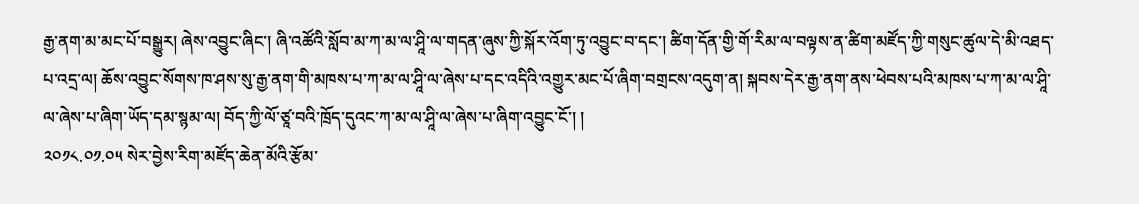རྒྱ་ནག་མ་མང་པོ་བསྒྱུར། ཞེས་འབྱུང་ཞིང་། ཞི་འཚོའི་སློབ་མ་ཀ་མ་ལ་ཤཱི་ལ་གདན་ཞུས་ཀྱི་སྐོར་འོག་ཏུ་འབྱུང་བ་དང་། ཚིག་དོན་གྱི་གོ་རིམ་ལ་བལྟས་ན་ཚིག་མཛོད་ཀྱི་གསུང་ཚུལ་དེ་མི་འཐད་པ་འདྲ་ལ། ཆོས་འབྱུང་སོགས་ཁ་ཤས་སུ་རྒྱ་ནག་གི་མཁས་པ་ཀ་མ་ལ་ཤཱི་ལ་ཞེས་པ་དང་འདིའི་འགྱུར་མང་པོ་ཞིག་བགྲངས་འདུག་ན། སྐབས་དེར་རྒྱ་ནག་ནས་ཕེབས་པའི་མཁས་པ་ཀ་མ་ལ་ཤཱི་ལ་ཞེས་པ་ཞིག་ཡོད་དམ་སྙམ་ལ། བོད་ཀྱི་ལོ་ཙཱ་བའི་ཁྲོད་དུའང་ཀ་མ་ལ་ཤཱི་ལ་ཞེས་པ་ཞིག་འབྱུང་ངོ་། །
༢༠༡༨.༠༡.༠༥ སེར་བྱེས་རིག་མཛོད་ཆེན་མོའི་རྩོམ་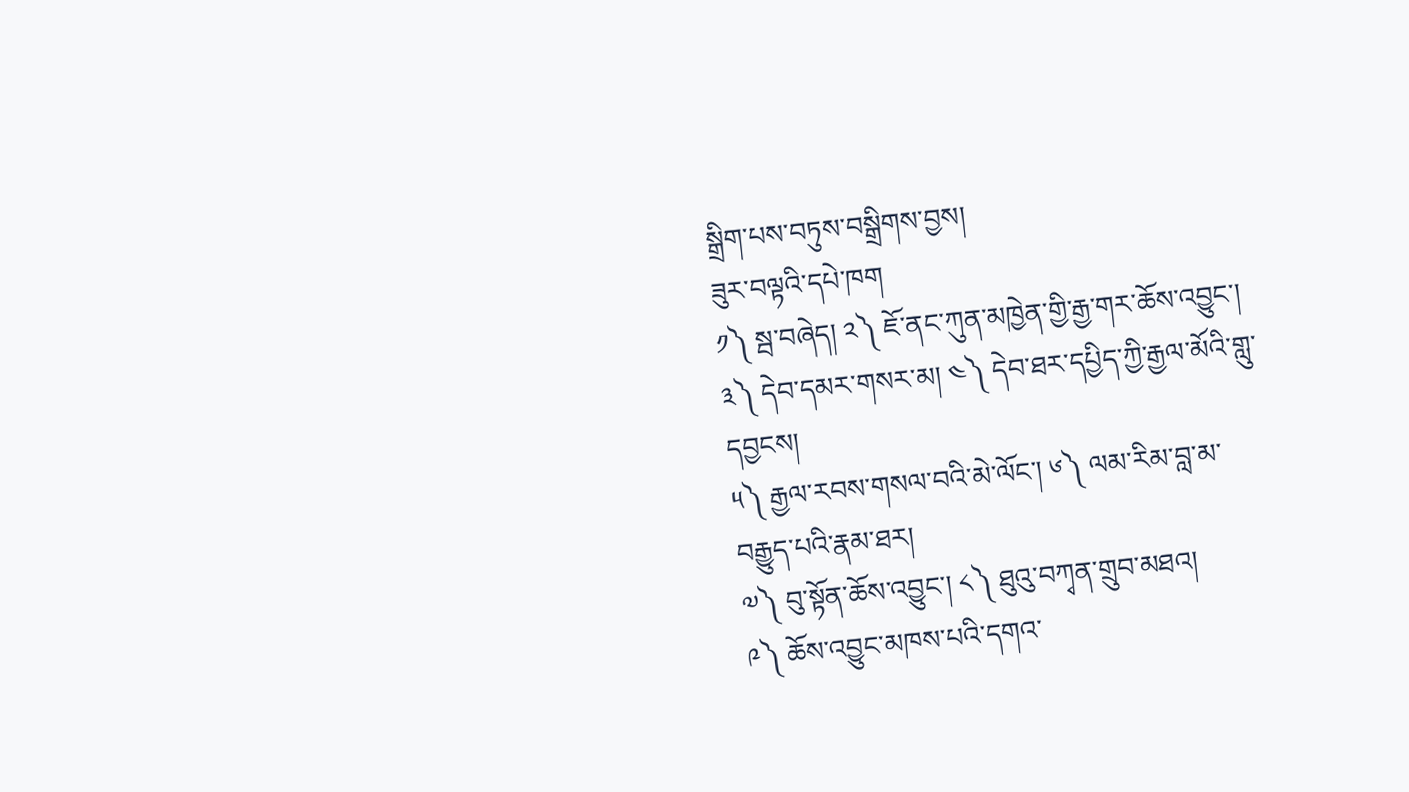སྒྲིག་པས་བཏུས་བསྒྲིགས་བྱས།
ཟུར་བལྟའི་དཔེ་ཁག
༡༽ སྦ་བཞེད། ༢༽ ཇོ་ནང་ཀུན་མཁྱེན་གྱི་རྒྱ་གར་ཆོས་འབྱུང་།
༣༽ དེབ་དམར་གསར་མ། ༤༽ དེབ་ཐར་དཔྱིད་ཀྱི་རྒྱལ་མོའི་གླུ་དབྱངས།
༥༽ རྒྱལ་རབས་གསལ་བའི་མེ་ལོང་། ༦༽ ལམ་རིམ་བླ་མ་བརྒྱུད་པའི་རྣམ་ཐར།
༧༽ བུ་སྟོན་ཆོས་འབྱུང་། ༨༽ ཐུའུ་བཀྭན་གྲུབ་མཐའ།
༩༽ ཆོས་འབྱུང་མཁས་པའི་དགའ་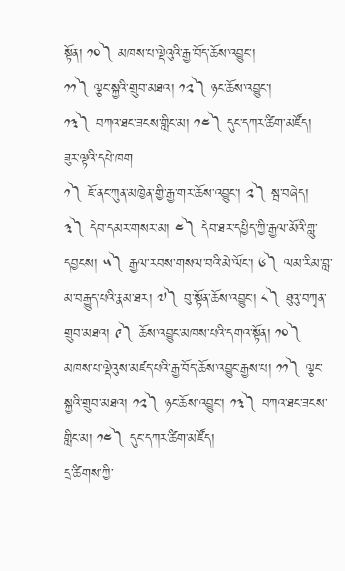སྟོན། ༡༠༽ མཁས་པ་ལྡེའུའི་རྒྱ་བོད་ཆོས་འབྱུང་།
༡༡༽ ལྕང་སྐྱའི་གྲུབ་མཐའ། ༡༢༽ ཉང་ཆོས་འབྱུང་།
༡༣༽ བཀའ་ཐང་ཟངས་གླིང་མ། ༡༤༽ དུང་དཀར་ཚིག་མཛོད།
ཟུར་ལྟའི་དཔེ་ཁག
༡༽ ཇོ་ནང་ཀུན་མཁྱེན་གྱི་རྒྱ་གར་ཆོས་འབྱུང་། ༢༽ སྦ་བཞེད། ༣༽ དེབ་དམར་གསར་མ། ༤༽ དེབ་ཐར་དཔྱིད་ཀྱི་རྒྱལ་མོའི་གླུ་དབྱངས། ༥༽ རྒྱལ་རབས་གསལ་བའི་མེ་ལོང་། ༦༽ ལམ་རིམ་བླ་མ་བརྒྱུད་པའི་རྣམ་ཐར། ༧༽ བུ་སྟོན་ཆོས་འབྱུང་། ༨༽ ཐུའུ་བཀྭན་གྲུབ་མཐའ། ༩༽ ཆོས་འབྱུང་མཁས་པའི་དགའ་སྟོན། ༡༠༽ མཁས་པ་ལྡེའུས་མཛད་པའི་རྒྱ་བོད་ཆོས་འབྱུང་རྒྱས་པ། ༡༡༽ ལྕང་སྐྱའི་གྲུབ་མཐའ། ༡༢༽ ཉང་ཆོས་འབྱུང་། ༡༣༽ བཀའ་ཐང་ཟངས་གླིང་མ། ༡༤༽ དུང་དཀར་ཚིག་མཛོད།
དྲ་ཚིགས་ཀྱི་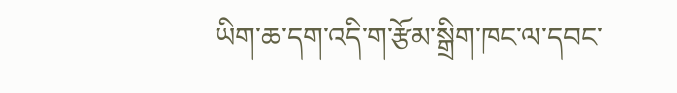ཡིག་ཆ་དག་འདི་ག་རྩོམ་སྒྲིག་ཁང་ལ་དབང་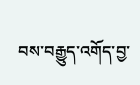བས་བརྒྱུད་འགོད་བྱ་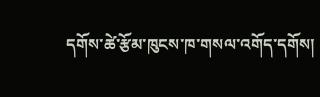དགོས་ཚེ་རྩོམ་ཁུངས་ཁ་གསལ་འགོད་དགོས།